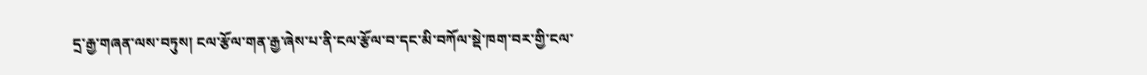དྲ་རྒྱ་གཞན་ལས་བཏུས། ངལ་རྩོལ་གན་རྒྱ་ཞེས་པ་ནི་ངལ་རྩོལ་བ་དང་མི་བཀོལ་སྡེ་ཁག་བར་གྱི་ངལ་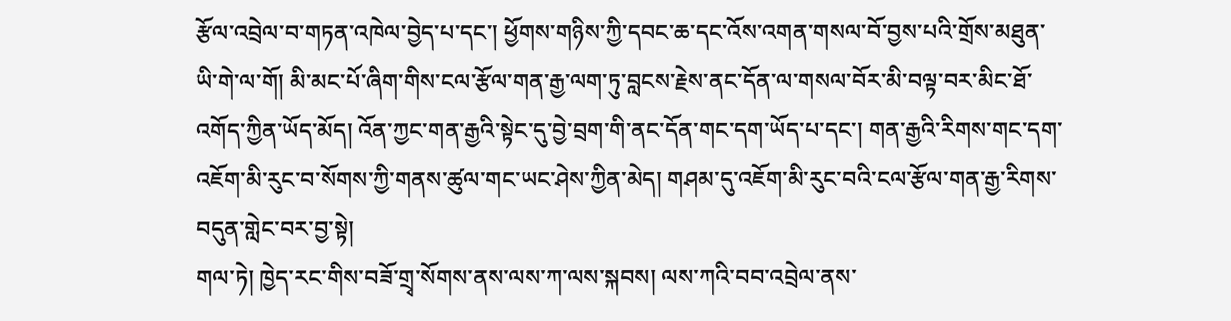རྩོལ་འབྲེལ་བ་གཏན་འཁེལ་བྱེད་པ་དང་། ཕྱོགས་གཉིས་ཀྱི་དབང་ཆ་དང་འོས་འགན་གསལ་བོ་བྱས་པའི་གྲོས་མཐུན་ཡི་གེ་ལ་གོ། མི་མང་པོ་ཞིག་གིས་ངལ་རྩོལ་གན་རྒྱ་ལག་ཏུ་བླངས་རྗེས་ནང་དོན་ལ་གསལ་བོར་མི་བལྟ་བར་མིང་ཐོ་འགོད་ཀྱིན་ཡོད་མོད། འོན་ཀྱང་གན་རྒྱའི་སྟེང་དུ་བྱེ་བྲག་གི་ནང་དོན་གང་དག་ཡོད་པ་དང་། གན་རྒྱའི་རིགས་གང་དག་འཇོག་མི་རུང་བ་སོགས་ཀྱི་གནས་ཚུལ་གང་ཡང་ཤེས་ཀྱིན་མེད། གཤམ་དུ་འཇོག་མི་རུང་བའི་ངལ་རྩོལ་གན་རྒྱ་རིགས་བདུན་གླེང་བར་བྱ་སྟེ།
གལ་ཏེ། ཁྱེད་རང་གིས་བཟོ་གྲྭ་སོགས་ནས་ལས་ཀ་ལས་སྐབས། ལས་ཀའི་བབ་འབྲེལ་ནས་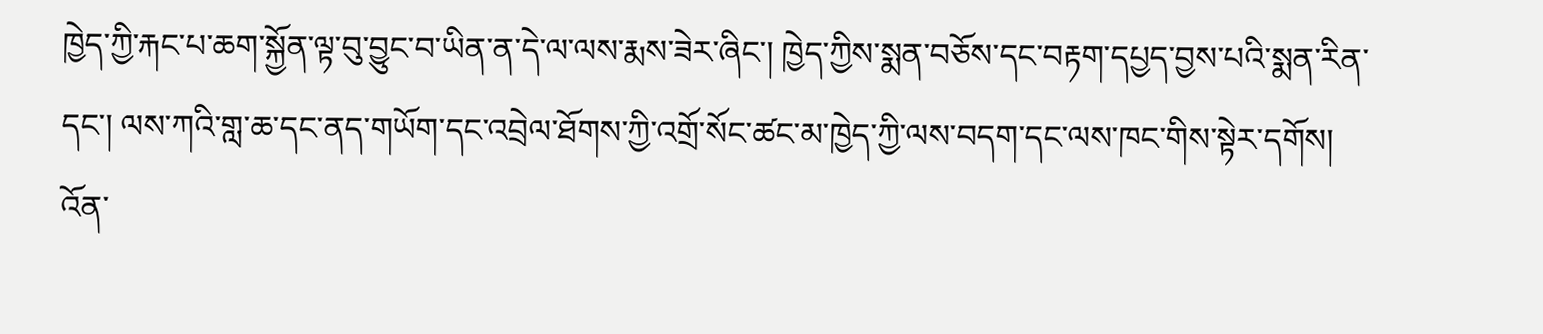ཁྱེད་ཀྱི་རྐང་པ་ཆག་སྐྱོན་ལྟ་བུ་བྱུང་བ་ཡིན་ན་དེ་ལ་ལས་རྨས་ཟེར་ཞིང་། ཁྱེད་ཀྱིས་སྨན་བཅོས་དང་བརྟག་དཔྱད་བྱས་པའི་སྨན་རིན་དང་། ལས་ཀའི་གླ་ཆ་དང་ནད་གཡོག་དང་འབྲེལ་ཐོགས་ཀྱི་འགྲོ་སོང་ཚང་མ་ཁྱེད་ཀྱི་ལས་བདག་དང་ལས་ཁང་གིས་སྟེར་དགོས། འོན་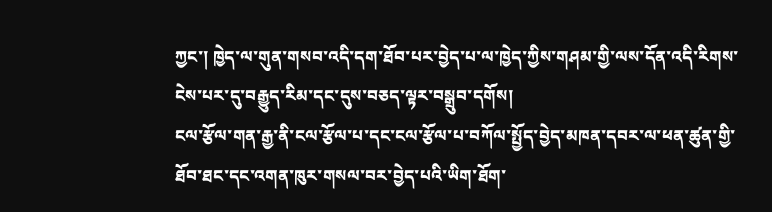ཀྱང་། ཁྱེད་ལ་གུན་གསབ་འདི་དག་ཐོབ་པར་བྱེད་པ་ལ་ཁྱེད་ཀྱིས་གཤམ་གྱི་ལས་དོན་འདི་རིགས་ངེས་པར་དུ་བརྒྱུད་རིམ་དང་དུས་བཅད་ལྟར་བསྒྲུབ་དགོས།
ངལ་རྩོལ་གན་རྒྱ་ནི་ངལ་རྩོལ་པ་དང་ངལ་རྩོལ་པ་བཀོལ་སྤྱོད་བྱེད་མཁན་དབར་ལ་ཕན་ཚུན་གྱི་ཐོབ་ཐང་དང་འགན་ཁུར་གསལ་བར་བྱེད་པའི་ཡིག་ཐོག་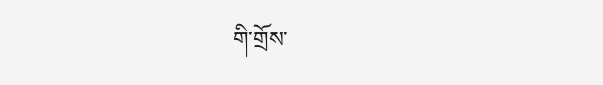གི་གྲོས་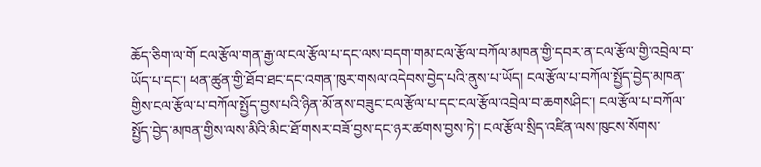ཆོད་ཅིག་ལ་གོ ངལ་རྩོལ་གན་རྒྱ་ལ་ངལ་རྩོལ་པ་དང་ལས་བདག་གམ་ངལ་རྩོལ་བཀོལ་མཁན་གྱི་དབར་ན་ངལ་རྩོལ་གྱི་འབྲེལ་བ་ཡོད་པ་དང་། ཕན་ཚུན་གྱི་ཐོབ་ཐང་དང་འགན་ཁུར་གསལ་འདེབས་བྱེད་པའི་ནུས་པ་ཡོད། ངལ་རྩོལ་པ་བཀོལ་སྤྱོད་བྱེད་མཁན་གྱིས་ངལ་རྩོལ་པ་བཀོལ་སྤྱོད་བྱས་པའི་ཉིན་མོ་ནས་བཟུང་ངལ་རྩོལ་པ་དང་ངལ་རྩོལ་འབྲེལ་བ་ཆགསཤིང་། ངལ་རྩོལ་པ་བཀོལ་སྤྱོད་བྱེད་མཁན་གྱིས་ལས་མིའི་མིང་ཐོ་གསར་བཟོ་བྱས་དང་ཉར་ཚགས་བྱས་ཏེ་། ངལ་རྩོལ་སྲིད་འཛིན་ལས་ཁུངས་སོགས་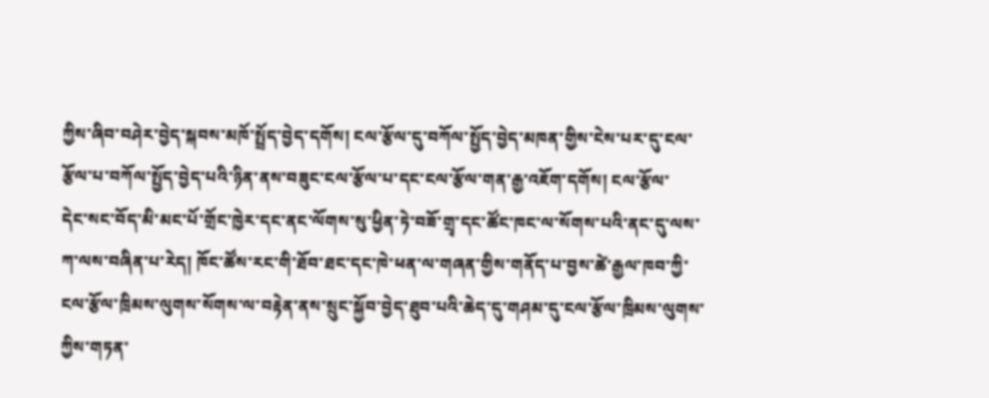ཀྱིས་ཞིབ་བཤེར་བྱེད་སྐབས་མཁོ་སྤྲོད་བྱེད་དགོས། ངལ་རྩོལ་དུ་བཀོལ་སྤྱོད་བྱེད་མཁན་གྱིས་ངེས་པར་དུ་ངལ་རྩོལ་པ་བཀོལ་སྤྱོད་བྱེད་པའི་ཉིན་ནས་བཟུང་ངལ་རྩོལ་པ་དང་ངལ་རྩོལ་གན་རྒྱ་འཇོག་དགོས། ངལ་རྩོལ་
དེང་སང་བོད་མི་མང་པོ་གྲོང་ཁྱེར་དང་ནང་ལོགས་སུ་ཕྱིན་ཏེ་བཟོ་གྲྭ་དང་ཚོང་ཁང་ལ་སོགས་པའི་ནང་དུ་ལས་ཀ་ལས་བཞིན་པ་རེད། ཁོང་ཚོས་རང་གི་ཐོབ་ཐང་དང་ཁེ་ཕན་ལ་གཞན་གྱིས་གནོད་པ་བྱས་ཚེ་རྒྱལ་ཁབ་ཀྱི་ངལ་རྩོལ་ཁྲིམས་ལུགས་སོགས་ལ་བརྟེན་ནས་སྲུང་སྐྱོབ་བྱེད་ཐུབ་པའི་ཆེད་དུ་གཤམ་དུ་ངལ་རྩོལ་ཁྲིམས་ལུགས་ཀྱིས་གཏན་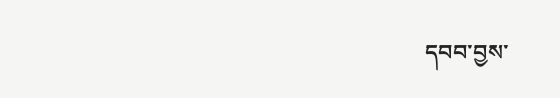དབབ་བྱས་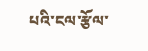པའི་ངལ་རྩོལ་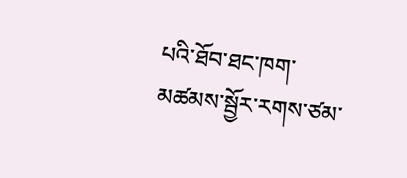པའི་ཐོབ་ཐང་ཁག་མཚམས་སྦྱོར་རགས་ཙམ་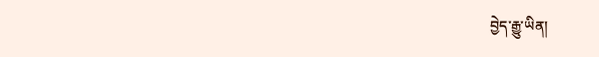བྱེད་རྒྱུ་ཡིན།